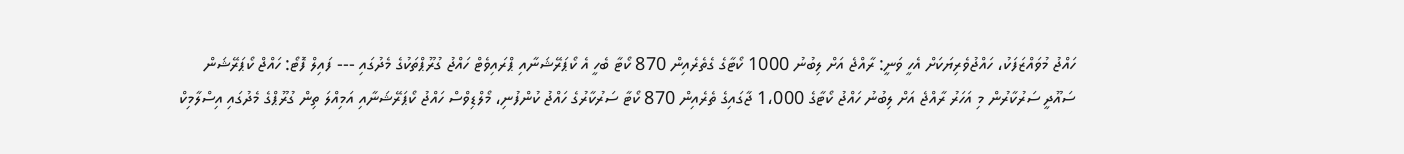ހައްޖު މުވައްޒަފަކު، ހައްޖުވެރިޔަކަށް އެހީ ވަނީ: ރާއްޖެ އަށް ލިބުނު 1000 ކޯޓާގެ ގެތެރެއިން 870 ކޯޓާ ބެހީ އެ ކޯޕަރޭޝަނާއި ޕްރައިވެޓް ހައްޖު ގުރޫޕްތަކުގެ މެދުގައި --- ފައިލް ފޮޓޯ: ހައްޖް ކޯޕަރޭޝަން
ސައޫދީ ސަރުކާރުން މި އަހަރު ރާއްޖެ އަށް ލިބުނު ހައްޖު ކޯޓާގެ 1،000 ޖާގައިގެ ތެރެއިން 870 ކޯޓާ ސަރުކާރުގެ ހައްޖު ކުންފުނި، މޯލްޑިވްސް ހައްޖު ކޯޕަރޭޝަނާއި އަމިއްލަ ތިން ގުރޫޕްގެ މެދުގައި އިސްލާމިކް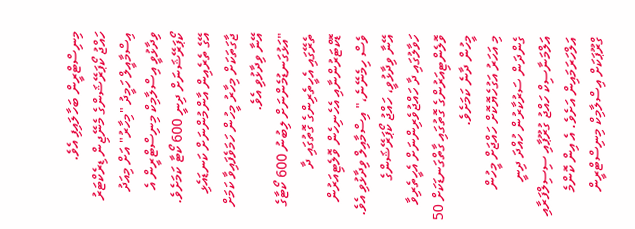މިނިސްޓްރީން ބަހާލައިފި އެވެ.
ހައްޖު ކޯޕަރޭޝަންގެ މެނޭޖިން ޑިރެކްޓަރު އިސްމާއީލް ހަމީދު "މިހާރު" އަށް މިއަދު ވިދާޅުވީ އިސްލާމިކް މިނިސްޓްރީން އެ ކޯޕަރޭޝަނަށް ދިނީ 600 ކޯޓާ ކަމަށެވެ. އޭގެ ތެރެއިން އާންމުންނަށް ކަނޑައެޅި ޖާގަތަކަށް މިހާރު މީހުން ހަމަވެފައިވާ ކަމަށް އޭނާ ވިދާޅުވި އެވެ.
"އަޅުގަނޑުމެންނަށް ލިބުނު 600 ކޯޓާގެ ތެރޭގައި އެހީތެރިންގެ ގޮތުގައި ދާ ޑޮކްޓަރުންނާއި އެހެނިހެން ވޮލެޓިއަރުން ވެސް ހިމެނޭނެ،" އިސްމާއިލް ވިދާޅުވި އެވެ.
އޭނާ ވިދާޅުވީ، ހައްޖު ކޯޕަރޭޝަންގެ ހަވާލުގައި ދާ ހައްޖުވެރިންނަށް އެހީތެރިވާ ވޮލެންޓިއަރުންގެ ގޮތުގައި ގާތްގަނޑަކަށް 50 މީހުން ދާނެ ކަމަށެވެ.
މި އަހަރު އަގުހެޔޮކޮށް ހައްޖަށް މީހުން ގެންދަން ސަރުކާރުން ހުއްދަ ދިނީ އަލްމަނާސިކް ހައްޖު ގުރޫޕާއި ސިސިލްފަރާއި އަލްހަރަމައިން އަށެވެ. އެ އިން ކޮންމެ ގްރޫޕަކަށް އިސްލާމިކް މިނިސްޓްރީން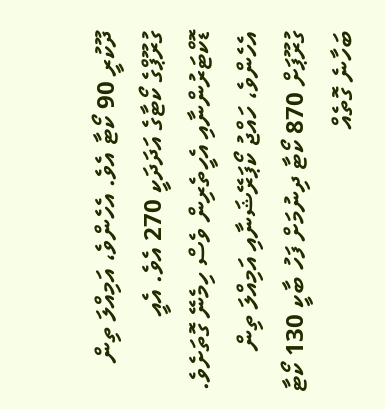ދޫކުރީ 90 ކޯޓާ އެވެ. އެހެންވެ، އަމިއްލަ ތިން ގުރޫޕްގެ ކޯޓާގެ އަދަދަކީ 270 އެވެ. އެއީ ޑޮކްޓަރުންނާއި އެހީތެރިން ވެސް ހިމެނޭ ގޮތަށެވެ.
އެހެންވެ، ހައްޖު ކޯޕަރޭޝަނާއި އަމިއްލަ ތިން ގުރޫޕަށް 870 ކޯޓާ ދިނުމަށް ފަހު ބާކީ 130 ކޯޓާ ބަހާނެ ގޮތެއް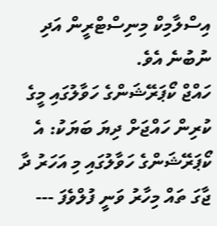އިސްލާމިކް މިނިސްޓްރީން އަދި ނުބުނެ އެވެ.
ހައްޖް ކޯޕަރޭޝަންގެ ހަވާލުގައި މީގެ ކުރިން ހައްޖަށް ދިޔަ ބަޔަކު: އެ ކޯޕަރޭޝަންގެ ހަވާލުގައި މި އަހަރު ދާ ޖާގަ ތައް މިހާރު ވަނީ ފުލްވެފަ ---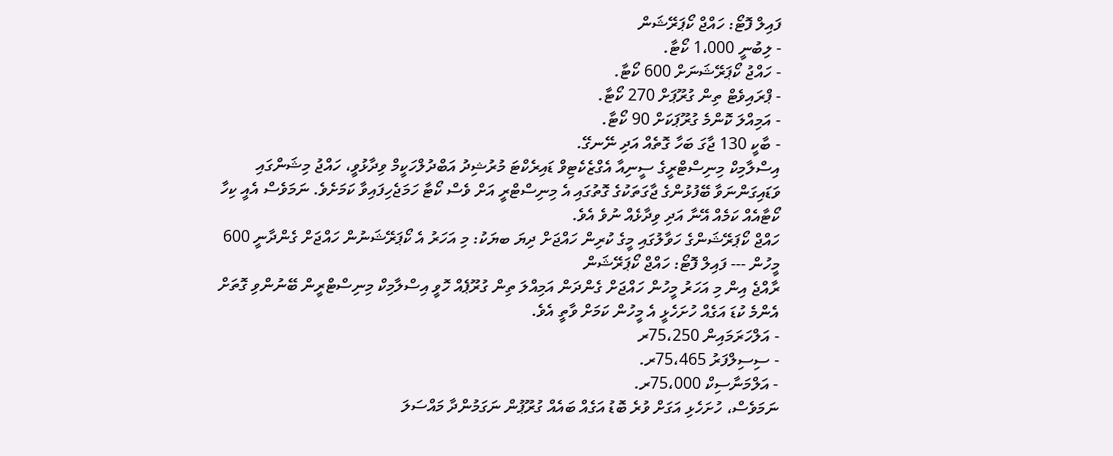ފައިލް ފޮޓޯ: ހައްޖް ކޯޕަރޭޝަން
- ލިބުނީ 1،000 ކޯޓާ.
- ހައްޖު ކޯޕަރޭޝަނަށް 600 ކޯޓާ.
- ޕްރައިވެޓް ތިން ގުރޫޕަށް 270 ކޯޓާ.
- އަމިއްލަ ކޮންމެ ގުރޫޕަކަށް 90 ކޯޓާ.
- ބާކީ 130 ޖާގަ ބަހާ ގޮތެއް އަދި ނޭނގޭ.
އިސްލާމިކް މިނިސްޓްރީގެ ސީނިއާ އެގްޒެކެޓިވް ޑައިރެކްޓަ މުރުޝިދު އަބްދުލްހަކީމް ވިދާޅުވީ، ހައްޖު މިޝަންގައި ވަޑައިގަންނަވާ ބޭފުޅުންގެ ޖާގަތަކުގެ ގޮތުގައި އެ މިނިސްޓްރީ އަށް ވެސް ކޯޓާ ހަމަޖެހިފައިވާ ކަމަށެވެ. ނަމަވެސް އެއީ ކިހާ ކޯޓާއެއް ކަމެއް އޭނާ އަދި ވިދާޅެއް ނުވެ އެވެ.
ހައްޖް ކޯޕަރޭޝަންގެ ހަވާލުގައި މީގެ ކުރިން ހައްޖަށް ދިޔަ ބޔަކު: މި އަހަރު އެ ކޯޕަރޭޝަނުން ހައްޖަށް ގެންދާނީ 600 މީހުން --- ފައިލް ފޮޓޯ: ހައްޖް ކޯޕަރޭޝަން
ރާއްޖެ އިން މި އަހަރު މީހުން ހައްޖަށް ގެންދަން އަމިއްލަ ތިން ގުރޫޕެއް ހޮވީ އިސްލާމިކް މިނިސްޓްރީން ބޭނުންވި ގޮތަށް އެންމެ ކުޑަ އަގެއް ހުށަހެޅީ އެ މީހުން ކަމަށް ވާތީ އެވެ.
- އަލްހަރަމައިން 75،250ރ
- ސިސިލްފަރު 75،465ރ.
- އަލްމަނާސިކް 75،000ރ.
ނަމަވެސް، ހުށަހެޅި އަގަށް ވުރެ ބޮޑު އަގެއް ބައެއް ގުރޫޕުން ނަގަމުންދާ މައްސަލަ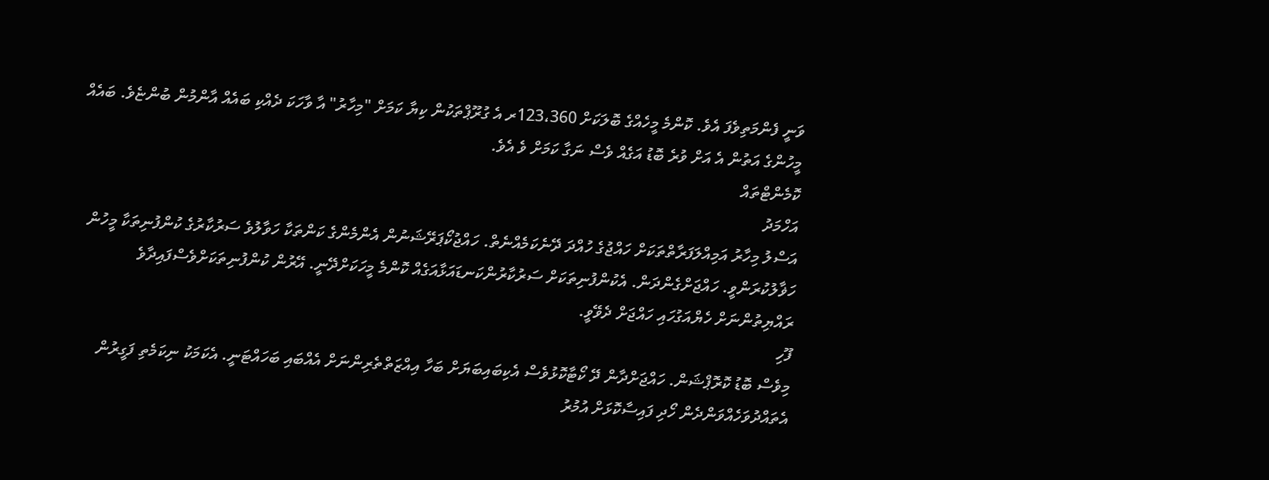ވަނީ ފެންމަތިވެފަ އެވެ. ކޮންމެ މީހެއްގެ ބޮލަކަށް 123،360ރ އެ ގުރޫޕްތަކުން ކިޔާ ކަމަށް "މިހާރު" އާ ވާހަކަ ދެއްކި ބައެއް އާންމުން ބުންޏެވެ. ބައެއް މީހުންގެ އަތުން އެ އަށް ވުރެ ބޮޑު އަގެއް ވެސް ނަގާ ކަމަށް ވެ އެވެ.
ކޮމެންޓްތައް
އަހްމަދު
އަސްލު މިހާރު އަމިއްލަފަރާތްތަކަށް ހައްޖުގެ ހުއްދަ ދޭނެކަމެއްނެތް. ހައްޖުކޯޕަރޭޝަނުން އެންމެންގެ ކަންތަކާ ހަވާލުވެ ސަރުކާރުގެ ކުންފުނިތަކާ މީހުން ހަޥާލުކުރަންވީ. ހައްޖަށްގެންދަން. އެކުންފުނިތަކަށް ސަރުކާރުންކަނޑައަޅާއަގެއް ކޮންމެ މީހަކަށްދޭނީ. އޭރުން ކުންފުނިތަކަށްވެސްފައިދާވެ ރައްޔިތުންނަށް ހެޔްއަގުހައި ހައްޖަށް ދެވޭވީ.
ފޫހި
މިވެސް ބޮޑު ކޮރޮޕްޝަން. ހައްޖަށްދާން ދޭ ކޯޓާކޮޅުވެސް އެކިބައިބަޔަށް ބަހާ އިއްޒަތްތެރިންނަށް އެއްބައި ބަހައްޓަނީ. އެކަމަކު ނިކަމެތި ފަގީރުން އެތައްދުވަހެއްވަންދެން ހޯދި ފައިސާކޮޅަށް އުމުރު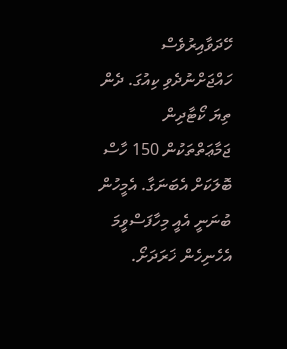ހޭދަވާއިރުވެސް ހައްޖަށްނުދެވި ކިއުގަ. ދެން ތިޔަ ކޯޓާދިން ޖަމާޢަތްތަކުން 150 ހާސް ބޮލަކަށް އެބަނަގާ. އެމީހުން ބުނަނީ އެއީ މިހާފަސްވީމަ އެހެނިހެން ޚަރަދަށޯ.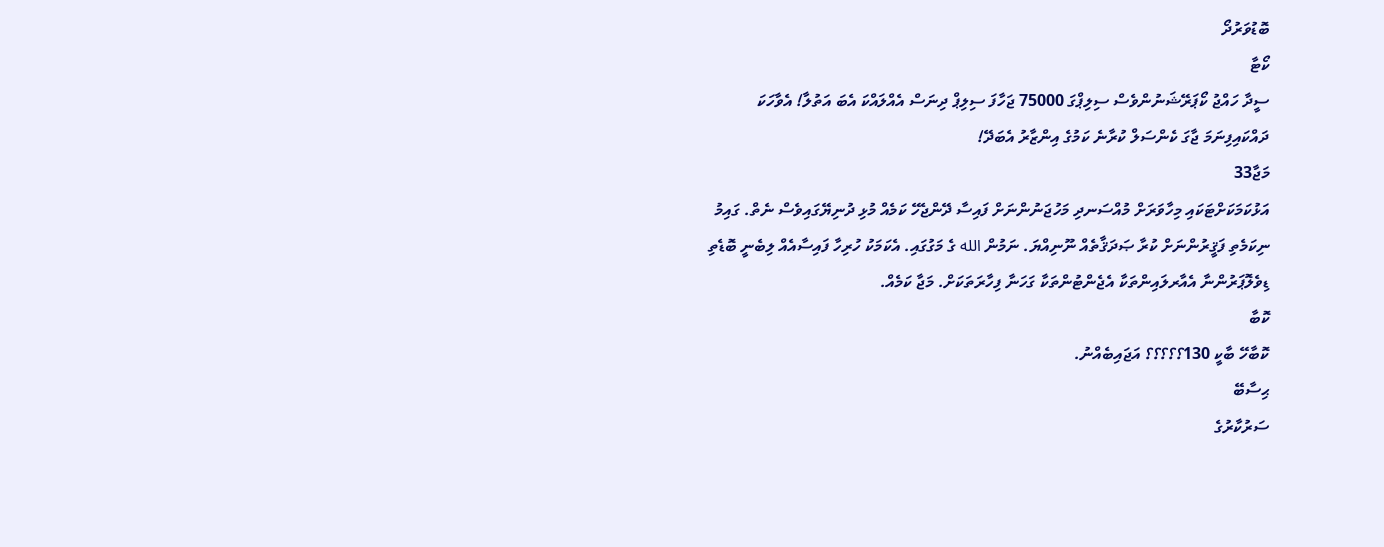ބޮޑުވަރުދޯ
ކޯޓާ
ސީދާ ހައްޖު ކޯޕަރޭޝަނުންވެސް ސިލިޕްގަ 75000 ޖަހާފަ ސިލިޕް ދިނަސް އެއްލައްކަ އެބަ އަތުލާ! އެވާހަކަ ދައްކައިފިނަމަ ޖާގަ ކެންސަލް ކުރާނެ ކަމުގެ އިންޒާރު އެބަދޭ!
މަޖާ33
އަޅުކަމަކަށްޓަކައި މިހާވަރަށް މުއްސަނދި މަހުޖަނުންނަށް ފައިސާ ދޭންޖެހޭ ކަމެއް މުޅި ދުނިޔޭގައިވެސް ނެތް. ގައިމު ނިކަމެތި ފަޤީރުންނަށް ކުރާ ޞަދަޤާތެއް ނޫނިއްޔަ. ނަމުން الله ގެ މަގުގައި. އެކަމަކު ހުރިހާ ފައިސާއެއް ލިބެނީ ބޮޑެތި ޑިވެލޮޕަރުންނާ އެއާރލައިންތަކާ އެޖެންޓުންތަކާ ގަހަނާ ފިހާރަތަކަށް. މަޖާ ކަމެއް.
ކޮބާ
ކޮބާހޭ ބާކީ 130؟؟؟؟؟ އަޖައިބެއްނު.
ޙިސާބޭ
ސަރުކާރުގެ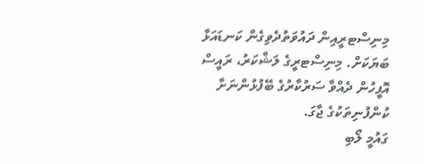މިނިސްޓރީއިން ދައުވަތުދެވިގެން ކަނޑައަޅާ ބަޔަކަށް. މިނިސްޓރީގެ ލަޝްކަރު، ރައީސް އޮފީހުން ދެއްވާ ސަރުކާރުގެ ބޭފުޅުންނަށާ ކުންފުނިތަކުގެ ޖާގަ.
ގައުމީ ލޯބި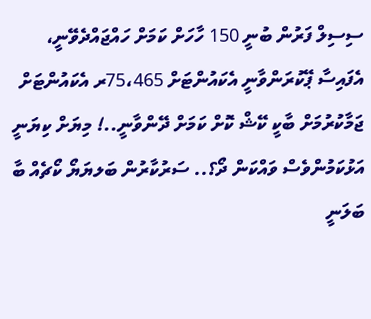ސިސިލް ފަރުން ބުނީ 150 ހާހަށް ކަމަށް ހައްޖައްދެވޭނީ، އެފައިސާ ޕޭކުރަންވާނީ އެކައުންޓަށް 75،465ރ އެކައުންޓަށް ޖަމާކުރުމަށް ބާކީ ކޭޝް ކޮށް ކަމަށް ދޭންވާނީ..! މިޔަށް ކިޔަނީ އަޅުކަމުންވެސް ވައްކަން ދޯ؟.. ސަރުކާރުން ބަލޔަޔޯ ކޯޗެއް ބާ ބަލަނީ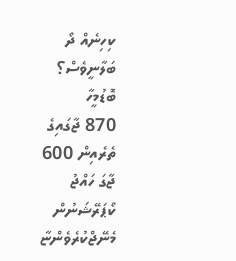ކިހިނެއް ދޯ ބަލާނީވެސް؟
ބޮޑުމީހާ
870 ޖާގައިގެ ތެރެއިން 600 ޖާގަ ހައްޖު ކޯޕަރޭޝަނުން މެނޭޖްކުރެވެންޏާ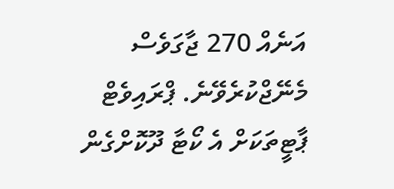އަނެއް 270 ޖާގަވެސް މެނޭޖްކުރެވޭނެ. ޕްރައިވެޓް ޕާޓީތަކަށް އެ ކޯޓާ ދޫކޮށްގެން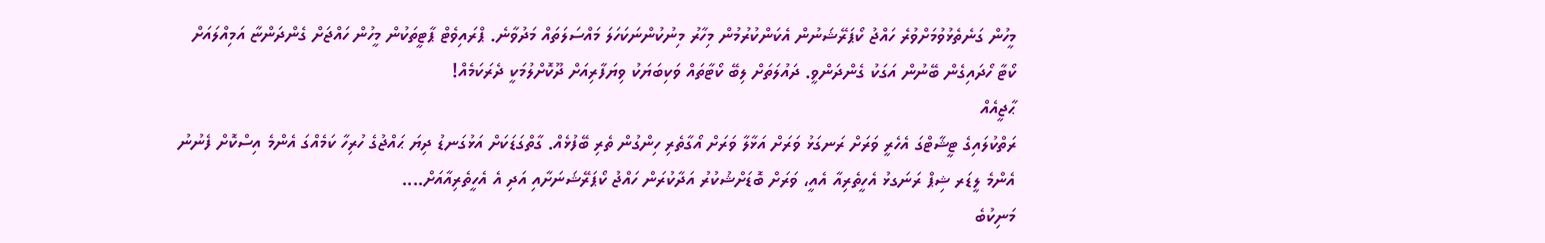މީހުން ގަނެތެޅުވުމަށްވުރެ ހައްޖު ކޯޕަރޭޝަނުން އެކަންކުރުމުން މިހާރު މިނުކުންނަކަހަލަ މައްސަލަތައް މަދުވާނެ. ޕްރައިވެޓް ޕާޓީތަކުން މީހުން ހައްޖަށް ގެންދަންޏާ އަމިއްލައަށް ކޯޓާ ހޯދައިގެން ބޭނުން އަގަކު ގެންދަންވީ. ދައުލަތަށް ލިބޭ ކޯޓާތައް ވަކިބަޔަކު ވިޔަފާރިއަށް ދޫކޮށްލުމަކީ ދެރަކަމެއް!
ޙާޖީއެއް
ރަތްކުލައިގެ ޓީޝާޓްގަ އެހެރީ ވަރަށް ރަނގަޅު ވަރަށް އަޅާލާ ވަރަށް އޯގާތެރި ހިންގުން ތެރި ބޭފުޅެއް. ގާތްގަޑަކަށް އަޅުގަނޑު ދިޔަ ޙައްޖުގެ ހުރިހާ ކަމެއްގަ އެންމެ އިސްކޮށް ފެނުނު އެންމެ ލީޑަރ ޝިޕް ރަނަގޅު އެހީތެރިއާ އެއީ، ވަރަށް ބޮޑަށްޝުކުރު އަދާކުރަން ހައްޖު ކޯޕަރޭޝަނަށާއި އަދި އެ އެހީތެރިއާއަށް....
މަނިކުބެ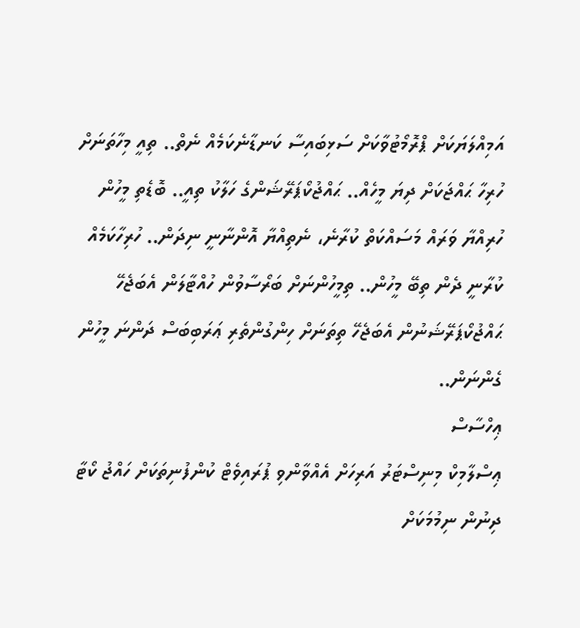އަމިއްލަޔަކަށް ޕްރޮމޯޓުވާކަށް ސަޅިބައިސާ ކަނޑާނެކަމެއް ނެތް.. ތިއީ މިހާތަނަށް ހުރިހާ ޙައްޖަކަށް ދިޔަ މީހެއް.. ޙައްޖުކޯޕަރޭޝަންގެ ހަލާކު ތިއީ.. ބޮޑެތި މީހުން ހުރިއްޔާ ވަރައް މަސައްކަތް ކުރާނެ، ނެތިއްޔާ އޮންނާނީ ނިދަން.. ހުރިހާކަމެއް ކުރާނީ ދެން ތިބޭ މީހުން.. ތިމީހުންނަށް ބަރޯސާވުން ހުއްޓާލަން އެބަޖެހޭ ޙައްޖުކޯޕަރޭޝަނުން އެބަޖެހޭ ތިތަނަށް ހިންގުންތެރި ޢަރަބިބަސް ދަންނަ މީހުން ގެންނަން..
ޢިހްސާސް
ޢިސްލާމިކް މިނިސްޓަރު އަރިހަށް އެއްވާންވި ޕުރައިވެޓް ކުންފުނިތަކަށް ހައްޖު ކޯޓާ ދިނުން ނިމުމަކަށް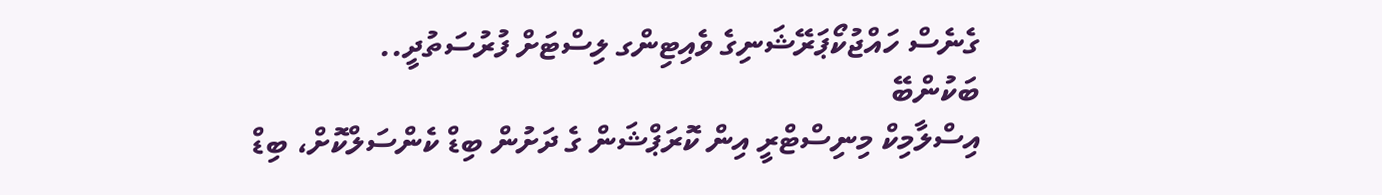ގެނެސް ހައްޖުކޯޕަރޭޝަނިގެ ވެއިޓިންގ ލިސްޓަށް ފުރުސަތުދީ..
ބަކުންބޭ
އިސްލާމިކް މިނިސްޓްރީ އިން ކޮރަޕްޝަން ގެ ދަށުން ބިޑް ކެންސަލްކޮށް، ބިޑް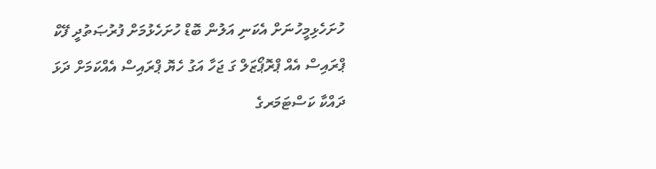ހުށަހެޅިމީހުނަށް އެކަނި އަލުން ބޮޑް ހުށަހެޅުމަށް ފުރުޞަތުދީ ފޭކް ޕްރައިސް އެއް ޕްރޮޕޯޒަލް ގަ ޖަހާ އަގު ހެޔޮ ޕްރައިސް އެއްކަމަށް ދަޅަ ދައްކާ ކަސްޓަމަރގެ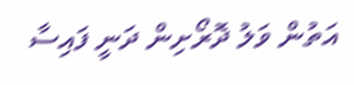އަތުން ވަލު ދޮރޯށިން ދަނީ ފައިސާ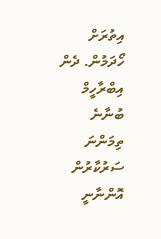އިތުރަށް ހޯދަމުން. ދެން އިބްރާހީމް ބުނާނެ ތިމަންނަ ސަރުކާރުން އޮންނާނީ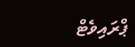ޕްރައިވެޓް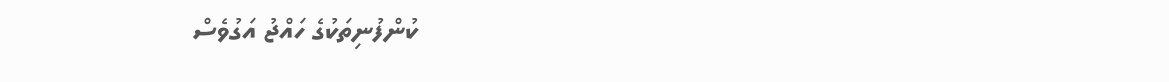ކުންފުނިތަކުގެ ހައްޖު އަގުވެސް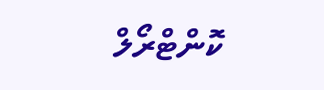ކޮންޓްރޯލް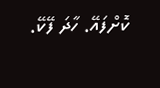ކޮށްފައޭ. ހާދަ ފޭކޭ.